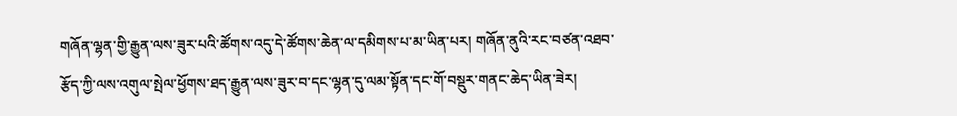གཞོན་ལྷན་གྱི་རྒྱུན་ལས་ཟུར་པའི་ཚོགས་འདུ་དེ་ཚོགས་ཆེན་ལ་དམིགས་པ་མ་ཡིན་པར། གཞོན་ནུའི་རང་བཙན་འཐབ་རྩོད་ཀྱི་ལས་འགུལ་སྤེལ་ཕྱོགས་ཐད་རྒྱུན་ལས་ཟུར་བ་དང་ལྷན་དུ་ལམ་སྟོན་དང་གོ་བསྡུར་གནང་ཆེད་ཡིན་ཟེར།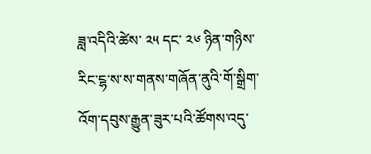ཟླ་འདིའི་ཚེས་ ༢༥ དང་ ༢༦ ཉིན་གཉིས་རིང་ངྷ་ས་ས་གནས་གཞོན་ནུའི་གོ་སྒྲིག་འོག་དབུས་རྒྱུན་ཟུར་པའི་ཚོགས་འདུ་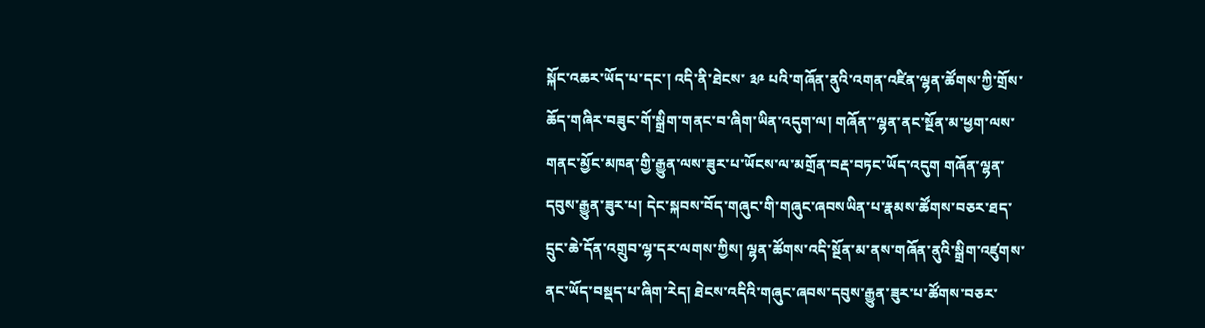སྐོང་འཆར་ཡོད་པ་དང་། འདི་ནི་ཐེངས་ ༣༩ པའི་གཞོན་ནུའི་འགན་འཛིན་ལྷན་ཚོགས་ཀྱི་གྲོས་ཆོད་གཞིར་བཟུང་གོ་སྒྲིག་གནང་བ་ཞིག་ཡིན་འདུག་ལ། གཞོན་་ལྷན་ནང་སྔོན་མ་ཕྱག་ལས་གནང་མྱོང་མཁན་གྱི་རྒྱུན་ལས་ཟུར་པ་ཡོངས་ལ་མགྲོན་བརྡ་བཏང་ཡོད་འདུག གཞོན་ལྷན་དབུས་རྒྱུན་ཟུར་པ། དེང་སྐབས་བོད་གཞུང་གི་གཞུང་ཞབསཡིན་པ་རྣམས་ཚོགས་བཅར་ཐད་དྲུང་ཆེ་དོན་འགྲུབ་ལྷ་དར་ལགས་ཀྱིས། ལྷན་ཚོགས་འདི་སྔོན་མ་ནས་གཞོན་ནུའི་སྒྲིག་འཛུགས་ནང་ཡོད་བསྡད་པ་ཞིག་རེད། ཐེངས་འདིའི་གཞུང་ཞབས་དབུས་རྒྱུན་ཟུར་པ་ཚོགས་བཅར་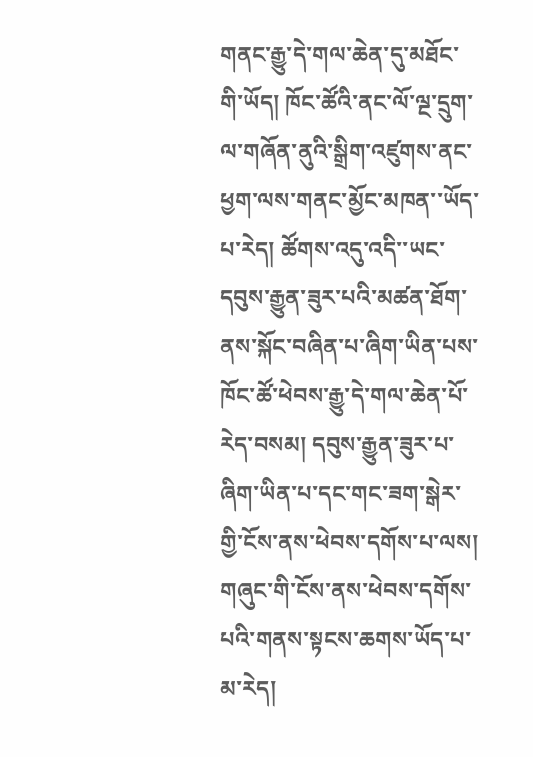གནང་རྒྱུ་དེ་གལ་ཆེན་དུ་མཐོང་གི་ཡོད། ཁོང་ཚོའི་ནང་ལོ་ལྔ་དྲུག་ལ་གཞོན་ནུའི་སྒྲིག་འཛུགས་ནང་ཕྱག་ལས་གནང་མྱོང་མཁན་་ཡོད་པ་རེད། ཚོགས་འདུ་འདི་་ཡང་དབུས་རྒྱུན་ཟུར་པའི་མཚན་ཐོག་ནས་སྐོང་བཞིན་པ་ཞིག་ཡིན་པས་ཁོང་ཚོ་ཕེབས་རྒྱུ་དེ་གལ་ཆེན་པོ་རེད་བསམ། དབུས་རྒྱུན་ཟུར་པ་ཞིག་ཡིན་པ་དང་གང་ཟག་སྒེར་གྱི་ངོས་ནས་ཕེབས་དགོས་པ་ལས། གཞུང་གི་ངོས་ནས་ཕེབས་དགོས་པའི་གནས་སྟངས་ཆགས་ཡོད་པ་མ་རེད།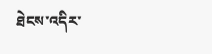ཐེངས་འདིར་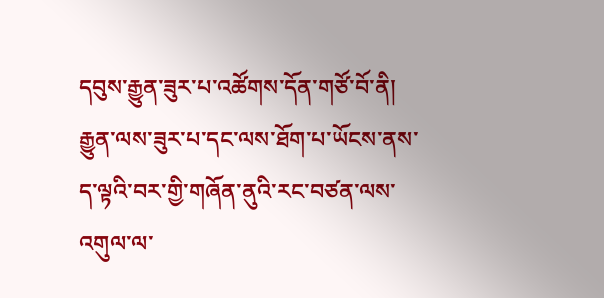དབུས་རྒྱུན་ཟུར་པ་འཚོགས་དོན་གཙོ་བོ་ནི། རྒྱུན་ལས་ཟུར་པ་དང་ལས་ཐོག་པ་ཡོངས་ནས་ད་ལྟའི་བར་གྱི་གཞོན་ནུའི་རང་བཙན་ལས་འགུལ་ལ་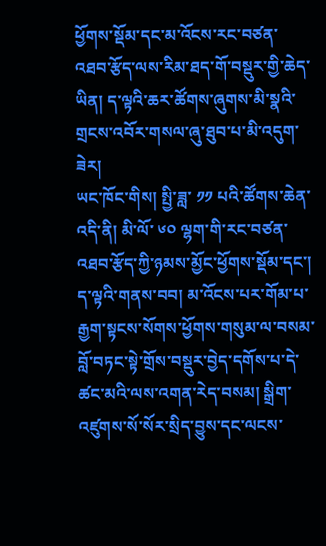ཕྱོགས་སྡོམ་དང་མ་འོངས་རང་བཙན་འཐབ་རྩོད་ལས་རིམ་ཐད་གོ་བསྡུར་གྱི་ཆེད་ཡིན། ད་ལྟའི་ཆར་ཚོགས་ཞུགས་མི་སྣའི་གྲངས་འབོར་གསལ་ཞུ་ཐུབ་པ་མི་འདུག་ཟེར།
ཡང་ཁོང་གིས། སྤྱི་ཟླ་ ༡༡ པའི་ཚོགས་ཆེན་འདི་ནི། མི་ལོ་ ༦༠ ལྷག་གི་རང་བཙན་འཐབ་རྩོད་ཀྱི་ཉམས་མྱོང་ཕྱོགས་སྡོམ་དང་། ད་ལྟའི་གནས་བབ། མ་འོངས་པར་གོམ་པ་རྒྱག་སྟངས་སོགས་ཕྱོགས་གསུམ་ལ་བསམ་བློ་བཏང་སྟེ་གྲོས་བསྡུར་བྱེད་དགོས་པ་དེ་ཚང་མའི་ལས་འགན་རེད་བསམ། སྒྲིག་འཛུགས་སོ་སོར་སྲིད་བྱུས་དང་ལངས་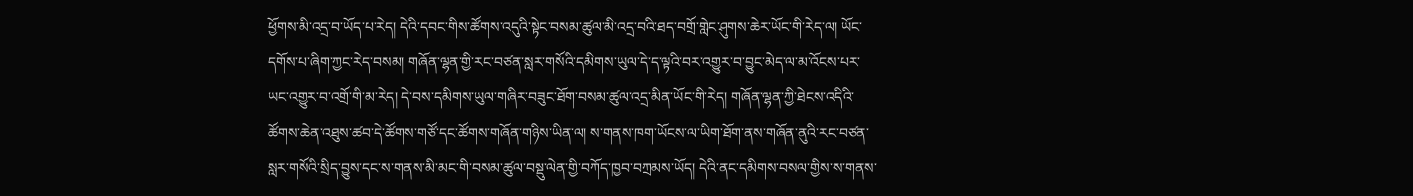ཕྱོགས་མི་འདྲ་བ་ཡོད་པ་རེད། དེའི་དབང་གིས་ཚོགས་འདུའི་སྟེང་བསམ་ཚུལ་མི་འདྲ་བའི་ཐད་བགྲོ་གླེང་ཤུགས་ཆེར་ཡོང་གི་རེད་ལ། ཡོང་དགོས་པ་ཞིག་ཀྱང་རེད་བསམ། གཞོན་ལྷན་གྱི་རང་བཙན་སླར་གསོའི་དམིགས་ཡུལ་དེ་ད་ལྟའི་བར་འགྱུར་བ་བྱུང་མེད་ལ་མ་འོངས་པར་ཡང་འགྱུར་བ་འགྲོ་གི་མ་རེད། དེ་བས་དམིགས་ཡུལ་གཞིར་བཟུང་ཐོག་བསམ་ཚུལ་འདྲ་མིན་ཡོང་གི་རེད། གཞོན་ལྷན་ཀྱི་ཐེངས་འདིའི་ཚོགས་ཆེན་འཐུས་ཚབ་དེ་ཚོགས་གཙོ་དང་ཚོགས་གཞོན་གཉིས་ཡིན་ལ། ས་གནས་ཁག་ཡོངས་ལ་ཡིག་ཐོག་ནས་གཞོན་ནུའི་རང་བཙན་སླར་གསོའི་སྲིད་བྱུས་དང་ས་གནས་མི་མང་གི་བསམ་ཚུལ་བསྡུ་ལེན་གྱི་བཀོད་ཁྱབ་བཀྲམས་ཡོད། དེའི་ནང་དམིགས་བསལ་གྱིས་ས་གནས་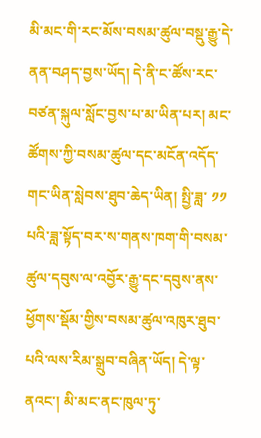མི་མང་གི་རང་མོས་བསམ་ཚུལ་བསྡུ་རྒྱུ་དེ་ནན་བཤད་བྱས་ཡོད། དེ་ནི་ང་ཚོས་རང་བཙན་སྐུལ་སློང་བྱས་པ་མ་ཡིན་པར། མང་ཚོགས་ཀྱི་བསམ་ཚུལ་དང་མངོན་འདོད་གང་ཡིན་སླེབས་ཐུབ་ཆེད་ཡིན། སྤྱི་ཟླ་ ༡༡ པའི་ཟླ་སྟོད་བར་ས་གནས་ཁག་གི་བསམ་ཚུལ་དབུས་ལ་འབྱོར་རྒྱུ་དང་དབུས་ནས་ཕྱོགས་སྡོམ་གྱིས་བསམ་ཚུལ་འཁུར་ཐུབ་པའི་ལས་རིམ་སྒྲུབ་བཞིན་ཡོད། དེ་ལྟ་ནའང་། མི་མང་ནང་ཁུལ་ཏུ་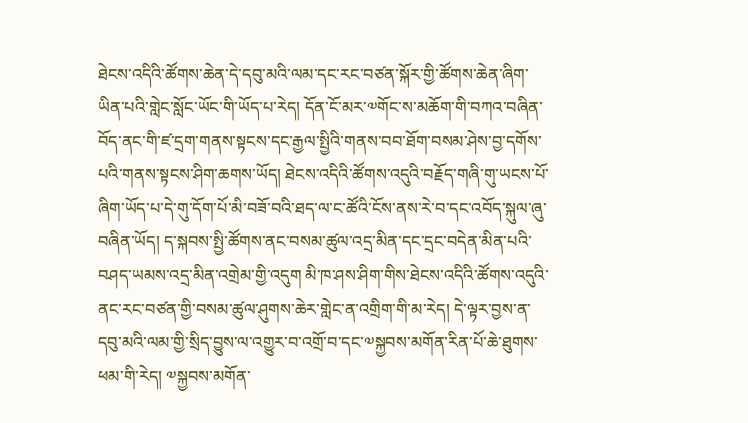ཐེངས་འདིའི་ཚོགས་ཆེན་དེ་དབུ་མའི་ལམ་དང་རང་བཙན་སྐོར་གྱི་ཚོགས་ཆེན་ཞིག་ཡིན་པའི་གླེང་སློང་ཡོང་གི་ཡོད་པ་རེད། དོན་ངོ་མར་༧གོང་ས་མཆོག་གི་བཀའ་བཞིན་བོད་ནང་གི་ཛ་དྲག་གནས་སྟངས་དང་རྒྱལ་སྤྱིའི་གནས་བབ་ཐོག་བསམ་ཤེས་བྱ་དགོས་པའི་གནས་སྟངས་ཤིག་ཆགས་ཡོད། ཐེངས་འདིའི་ཚོགས་འདུའི་བརྗོད་གཞི་གུ་ཡངས་པོ་ཞིག་ཡོད་པ་དེ་གུ་དོག་པོ་མི་བཟོ་བའི་ཐད་ལ་ང་ཚོའི་ངོས་ནས་རེ་བ་དང་འབོད་སྐུལ་ཞུ་བཞིན་ཡོད། ད་སྐབས་སྤྱི་ཚོགས་ནང་བསམ་ཚུལ་འདྲ་མིན་དང་དྲང་བདེན་མིན་པའི་བཤད་ཡམས་འདྲ་མིན་འགྲེམ་གྱི་འདུག མི་ཁ་ཤས་ཤིག་གིས་ཐེངས་འདིའི་ཚོགས་འདུའི་ནང་རང་བཙན་གྱི་བསམ་ཚུལ་ཤུགས་ཆེར་གླེང་ན་འགྲིག་གི་མ་རེད། དེ་ལྟར་བྱས་ན་དབུ་མའི་ལམ་གྱི་སྲིད་བྱུས་ལ་འགྱུར་བ་འགྲོ་བ་དང་༧སྐྱབས་མགོན་རིན་པོ་ཆེ་ཐུགས་ཕམ་གི་རེད། ༧སྐྱབས་མགོན་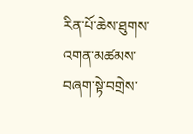རིན་པོ་ཆེས་ཐུགས་འགན་མཚམས་བཞག་སྟེ་བགྲེས་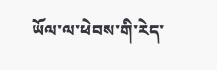ཡོལ་ལ་ཕེབས་གི་རེད་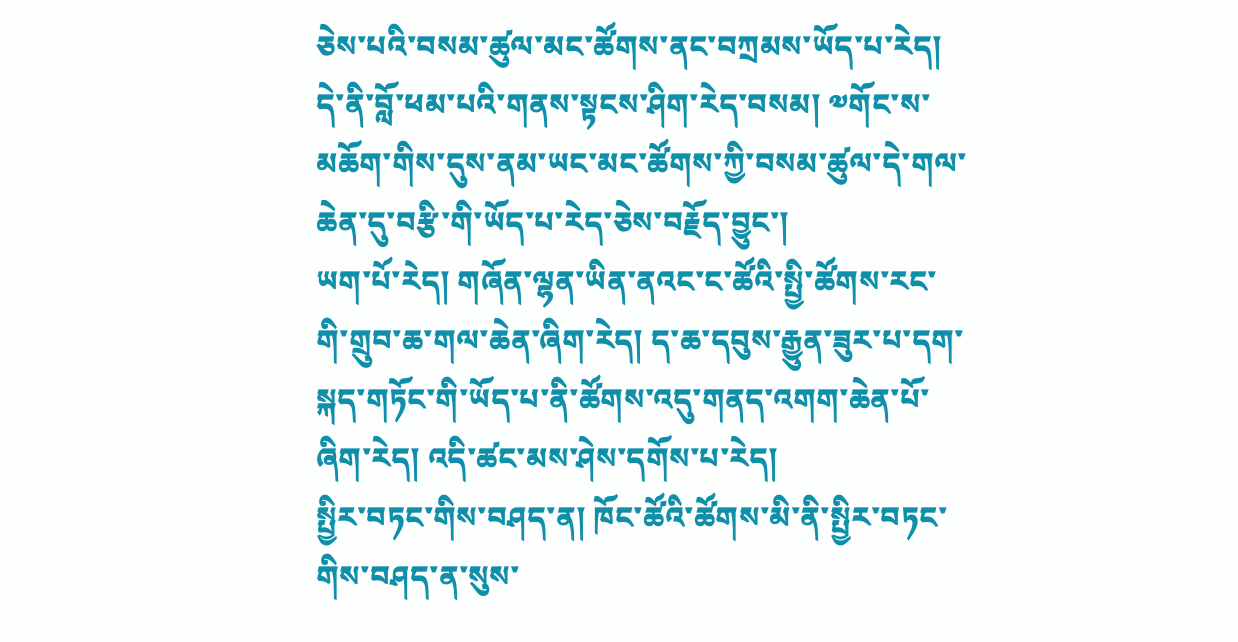ཅེས་པའི་བསམ་ཚུལ་མང་ཚོགས་ནང་བཀྲམས་ཡོད་པ་རེད། དེ་ནི་བློ་ཕམ་པའི་གནས་སྟངས་ཤིག་རེད་བསམ། ༧གོང་ས་མཆོག་གིས་དུས་ནམ་ཡང་མང་ཚོགས་ཀྱི་བསམ་ཚུལ་དེ་གལ་ཆེན་དུ་བརྩི་གི་ཡོད་པ་རེད་ཅེས་བརྗོད་བྱུང་།
ཡག་པོ་རེད། གཞོན་ལྷན་ཡིན་ནའང་ང་ཚོའི་སྤྱི་ཚོགས་རང་གི་གྲུབ་ཆ་གལ་ཆེན་ཞིག་རེད། ད་ཆ་དབུས་རྒྱུན་ཟུར་པ་དག་སྐད་གཏོང་གི་ཡོད་པ་ནི་ཚོགས་འདུ་གནད་འགག་ཆེན་པོ་ཞིག་རེད། འདི་ཚང་མས་ཤེས་དགོས་པ་རེད།
སྤྱིར་བཏང་གིས་བཤད་ན། ཁོང་ཚོའི་ཚོགས་མི་ནི་སྤྱིར་བཏང་གིས་བཤད་ན་སུས་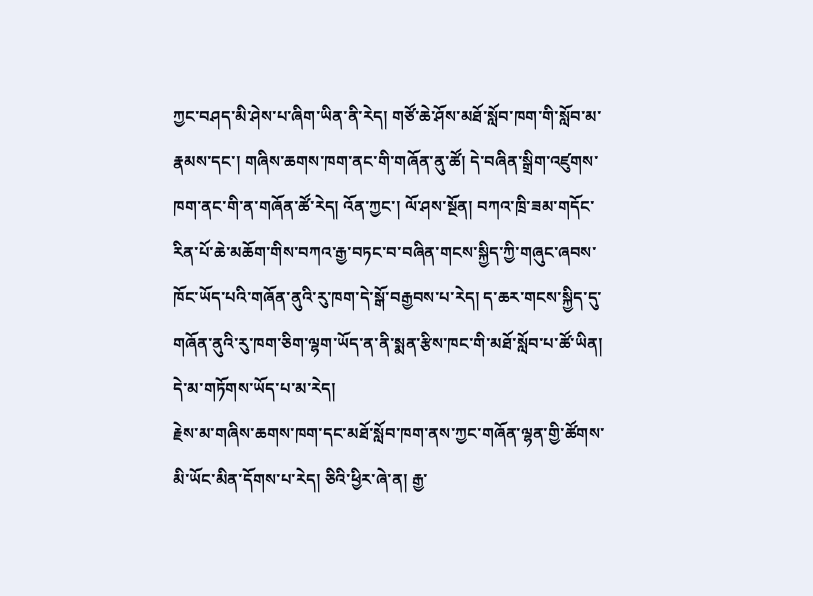ཀྱང་བཤད་མི་ཤེས་པ་ཞིག་ཡིན་ནི་རེད། གཙོ་ཆེ་ཤོས་མཐོ་སློབ་ཁག་གི་སློབ་མ་རྣམས་དང་། གཞིས་ཆགས་ཁག་ནང་གི་གཞོན་ནུ་ཚོ། དེ་བཞིན་སྒྲིག་འཛུགས་ཁག་ནང་གི་ན་གཞོན་ཚོ་རེད། འོན་ཀྱང་། ལོ་ཤས་སྔོན། བཀའ་ཁྲི་ཟམ་གདོང་རིན་པོ་ཆེ་མཆོག་གིས་བཀའ་རྒྱ་བཏང་བ་བཞིན་གངས་སྐྱིད་ཀྱི་གཞུང་ཞབས་ཁོང་ཡོད་པའི་གཞོན་ནུའི་རུ་ཁག་དེ་སྒོ་བརྒྱབས་པ་རེད། ད་ཆར་གངས་སྐྱིད་དུ་གཞོན་ནུའི་རུ་ཁག་ཅིག་ལྷག་ཡོད་ན་ནི་སྨན་རྩིས་ཁང་གི་མཐོ་སློབ་པ་ཚོ་ཡིན། དེ་མ་གཏོགས་ཡོད་པ་མ་རེད།
རྗེས་མ་གཞིས་ཆགས་ཁག་དང་མཐོ་སློབ་ཁག་ནས་ཀྱང་གཞོན་ལྷན་གྱི་ཚོགས་མི་ཡོང་མིན་དོགས་པ་རེད། ཅིའི་ཕྱིར་ཞེ་ན། རྒྱ་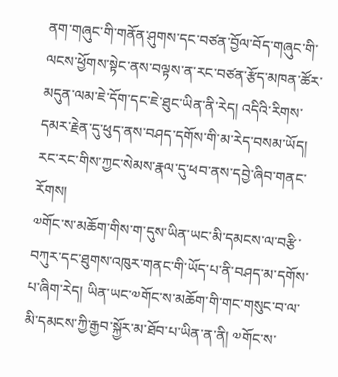ནག་གཞུང་གི་གནོན་ཤུགས་དང་བཙན་བྱོལ་བོད་གཞུང་གི་ལངས་ཕྱོགས་སྟེང་ནས་བལྟས་ན་རང་བཙན་རྩོད་མཁན་ཚོར་མདུན་ལམ་ཇེ་དོག་དང་ཇེ་ཐུང་ཡིན་ནི་རེད། འདིའི་རིགས་དམར་རྗེན་དུ་ཕུད་ནས་བཤད་དགོས་གི་མ་རེད་བསམ་ཡོད། རང་རང་གིས་ཀྱང་སེམས་རྣལ་དུ་ཕབ་ནས་དབྱེ་ཞིབ་གནང་རོགས།
༧གོང་ས་མཆོག་གིས་ག་དུས་ཡིན་ཡང་མི་དམངས་ལ་བརྩི་བཀུར་དང་ཐུགས་འཁུར་གནང་གི་ཡོད་པ་ནི་བཤད་མ་དགོས་པ་ཞིག་རེད། ཡིན་ཡང་༧གོང་ས་མཆོག་གི་གང་གསུང་བ་ལ་མི་དམངས་ཀྱི་རྒྱབ་སྐྱོར་མ་ཐོབ་པ་ཡིན་ན་ནི། ༧གོང་ས་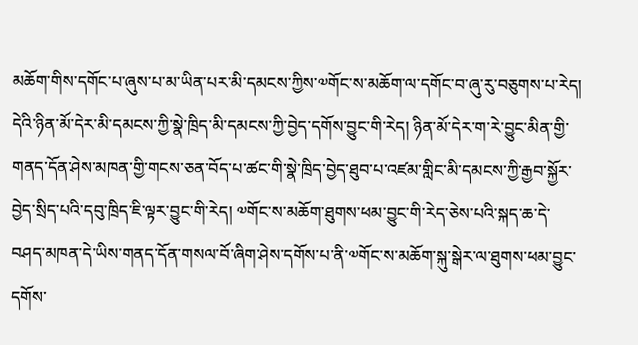མཆོག་གིས་དགོང་པ་ཞུས་པ་མ་ཡིན་པར་མི་དམངས་ཀྱིས་༧གོང་ས་མཆོག་ལ་དགོང་བ་ཞུ་རུ་བཅུགས་པ་རེད། དེའི་ཉིན་མོ་དེར་མི་དམངས་ཀྱི་སྣེ་ཁྲིད་མི་དམངས་ཀྱི་བྱེད་དགོས་བྱུང་གི་རེད། ཉིན་མོ་དེར་ག་རེ་བྱུང་མིན་གྱི་གནད་དོན་ཤེས་མཁན་གྱི་གངས་ཅན་བོད་པ་ཚང་གི་སྣེ་ཁྲིད་བྱེད་ཐུབ་པ་འཛམ་གླིང་མི་དམངས་ཀྱི་རྒྱབ་སྐྱོར་བྱེད་སྲིད་པའི་དབུ་ཁྲིད་ཇི་ལྟར་བྱུང་གི་རེད། ༧གོང་ས་མཆོག་ཐུགས་ཕམ་བྱུང་གི་རེད་ཅེས་པའི་སྐད་ཆ་དེ་བཤད་མཁན་དེ་ཡིས་གནད་དོན་གསལ་བོ་ཞིག་ཤེས་དགོས་པ་ནི་༧གོང་ས་མཆོག་སྐུ་སྒེར་ལ་ཐུགས་ཕམ་བྱུང་དགོས་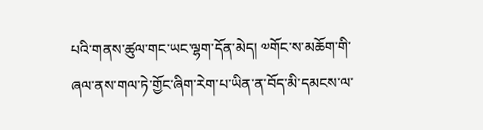པའི་གནས་ཚུལ་གང་ཡང་ལྷག་དོན་མེད། ༧གོང་ས་མཆོག་གི་ཞལ་ནས་གལ་ཏེ་གྱོང་ཞིག་རེག་པ་ཡིན་ན་བོད་མི་དམངས་ལ་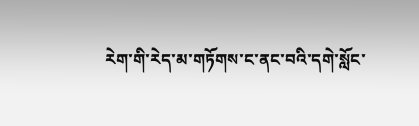རེག་གི་རེད་མ་གཏོགས་ང་ནང་བའི་དགེ་སློང་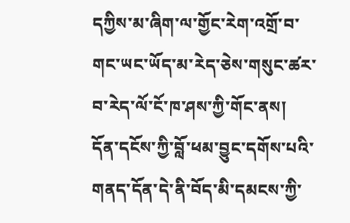དཀྱིས་མ་ཞིག་ལ་གྱོང་རེག་འགྲོ་བ་གང་ཡང་ཡོད་མ་རེད་ཅེས་གསུང་ཚར་བ་རེད་ལོ་ངོ་ཁ་ཤས་ཀྱི་གོང་ནས།
དོན་དངོས་ཀྱི་བློ་ཕམ་བྱུང་དགོས་པའི་གནད་དོན་དེ་ནི་བོད་མི་དམངས་ཀྱི་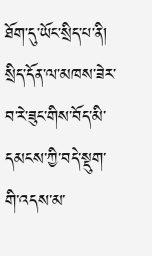ཐོག་དུ་ཡོང་སྲིད་པ་ནི། སྲིད་དོན་ལ་མཁས་ཟེར་བ་རེ་ཟུང་གིས་བོད་མི་དམངས་ཀྱི་བདེ་སྡུག་གི་འདས་མ་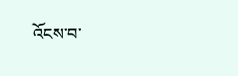འོངས་བ་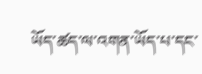ཡོད་ཚད་ལ་འགན་ཡོད་པ་དང་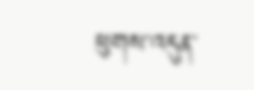ཕུགས་འདུན་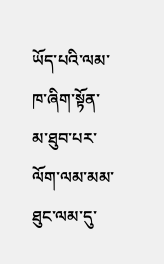ཡོད་པའི་ལམ་ཁ་ཞིག་སྟོན་མ་ཐུབ་པར་ལོག་ལམ་མམ་ཐུང་ལམ་དུ་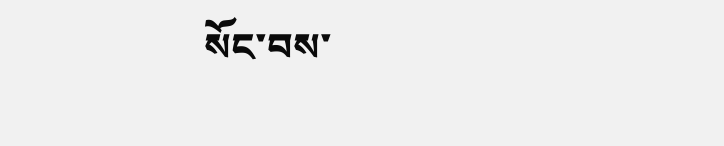སོང་བས་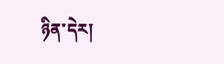ཉིན་དེར།